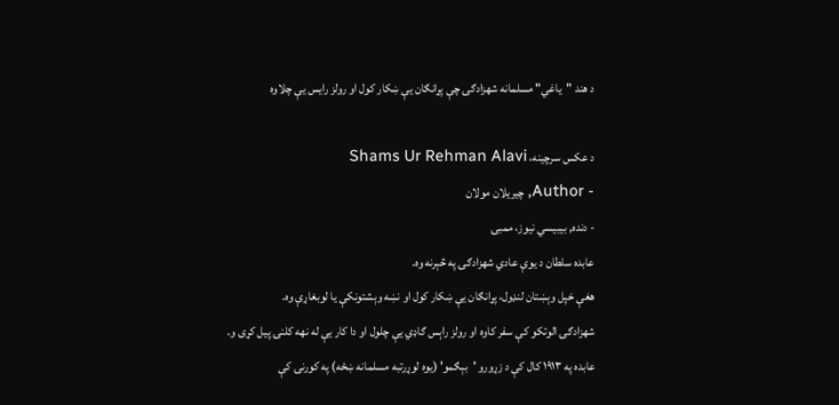د هند "یاغي" مسلمانه شهزادګۍ چې پړانګان یې ښکار کول او رولز رایس یې چلاوه

د عکس سرچینه، Shams Ur Rehman Alavi
- Author, چیریلان مولان
- دنده, بيبيسي نیوز، ممبۍ
عابده سلطان د یوې عادي شهزادګۍ په څېرنه وه.
هغې خپل وېښتان لنډول، پړانګان یې ښکار کول او نښه وېشتونکې یا لوبغاړې وه.
شهزادګۍ الوتکو کې سفر کاوه او رولز راېس ګاډي یې چلول او دا کار یې له نهه کلنۍ پیل کړی و.
عابده په ۱۹۱۳ کال کې د زړورو 'بېګمو' (یوه لوړرتبه مسلمانه ښځه) په کورنۍ کې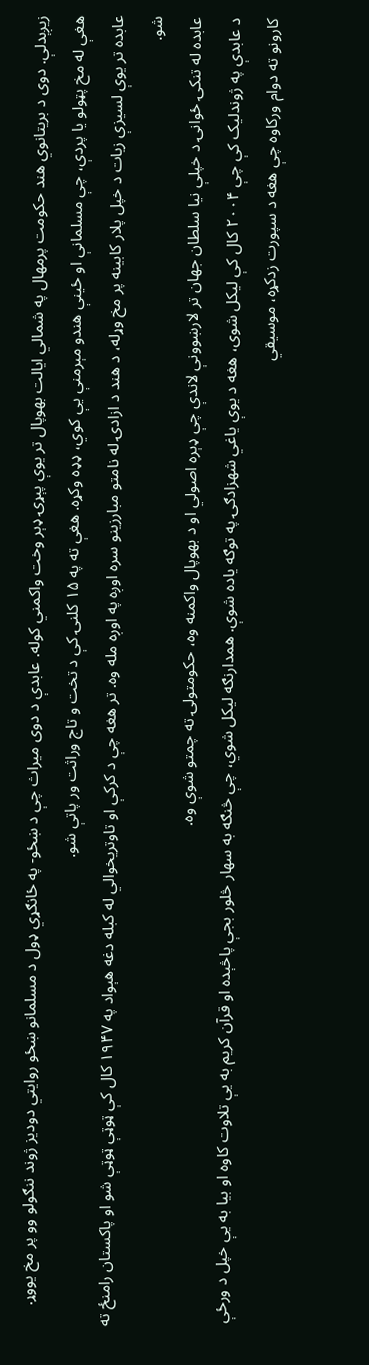زیږېدلې. دوی د بریتانوي هند حکومت پرمهال په شمالي ایالت بهوپال تر یوې پېړۍ ډېر وخت واکمني کوله. عابدې د دوی میراث چې د ښځو- په ځانګړي ډول د مسلمانو ښځو روایتي دودیز ژوند ننګولو وو پر مخ یووړ.
هغې له مخ پټولو یا پردې، چې مسلمانې او ځینې هندو مېرمنې یې کوي، ډډه وکړه. هغې ته په ۱۵ کلنۍ کې د تخت و تاج وراثت ور پاتې شو.
عابده تر یوې لسیزې زیات د خپل پلار کابینه پر مخ وړله، د هند د ازادۍ له نامتو مبارزینو سره اوږه په اوږه مله وه. تر هغه چې د کرکې او تاوتریخوالي له کبله دغه هېواد په ۱۹۴۷ کال کې ټوټې ټوټې شو او پاکستان رامنځ ته شو.
عابده له تنکۍ ځوانۍ د خپلې نیا سلطان جهان تر لارښوونې لاندې چې ډېره اصولي او د بھوپال واکمنه وه، حکومتولۍ ته چمتو شوې وه.
د عابدې په ژوندلیک کې چې ۲۰۰۴ کال کې لیکل شوی، هغه د یوې یاغي شهزادګۍ په توګه یاده شوې. همدارنګه لیکل شوي، چې څنګه به سهار څلور بجې پاڅېده او قرآن کریم به یې تلاوت کاوه او بیا به یې خپل د ورځې کارونو ته دوام ورکاوه چې هغه د سپورت زدکړه، موسیقي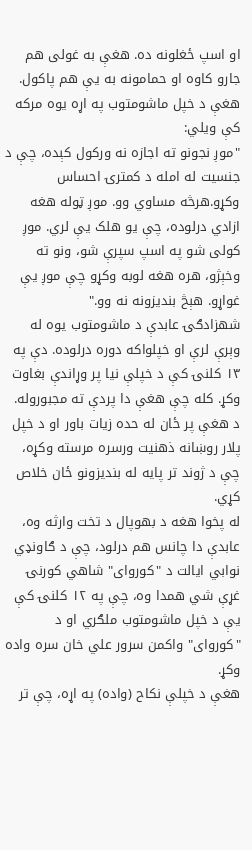او اسپ ځغلونه ده. هغې به غولی هم جارو کاوه او حمامونه به یې هم پاکول.
هغې د خپل ماشومتوب په اړه یوه مرکه کې ویلي:
"موږ نجونو ته اجازه نه ورکول کېده، چې د جنسیت له امله د کمترۍ احساس وکړو.هرڅه مساوي وو. موږ ټوله هغه ازادي درلوده، چې یو هلک یې لري. موږ کولی شو په اسپ سپرې شو، ونو ته وخېژو، هره هغه لوبه وکړو چې موږ یې غواړو. هېڅ بندیزونه نه وو."
شهزادګۍ عابدې د ماشومتوب یوه له وېرې لرې او خپلواکه دوره درلوده. دې په ۱۳ کلنۍ کې د خپلې نیا پر وړاندې بغاوت وکړ. کله چې هغې دا پردې ته مجبوروله.
د هغې پر ځان له حده زیات باور او د خپل پلار روښانه ذهنیت ورسره مرسته وکړه، چې د ژوند تر پایه له بندیزونو ځان خلاص کړي.
له پخوا هغه د بهوپال د تخت وارثه وه، عابدې دا چانس هم درلود، چې د ګاونډي نوابي ایالت د "کوروای" شاهي کورنۍ غړې شي همدا وه، چې په ۱۲ کلنۍ کې یې د خپل ماشومتوب ملګري او د "کوروای" واکمن سرور علي خان سره واده وکړ.
هغې د خپلې نکاح (واده) په اړه، چې تر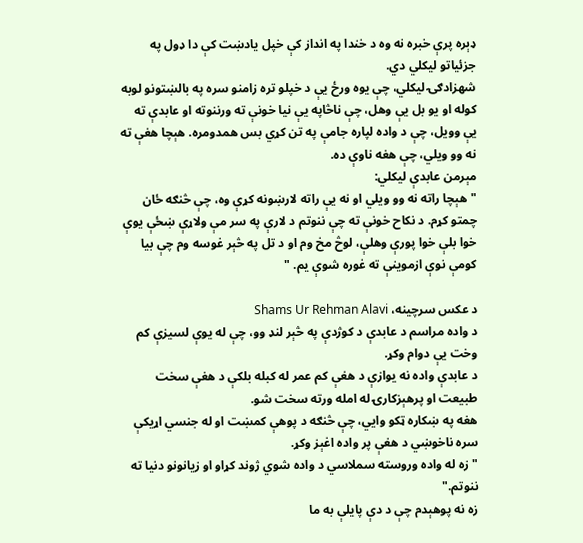ډېره پرې خبره نه وه د خندا په انداز کې خپل یادښت کې دا ډول په جزئیاتو لیکلي دي.
شهزادګۍ لیکلي، چې یوه ورځ یې د خپلو تره زامنو سره په بالښتونو لوبه کوله او یو بل یې وهل، چې ناڅاپه یې نیا خونې ته ورننوته او عابدې ته یې وویل، چې د واده لپاره جامې په تن کړي بس همدومره. هېچا هغې ته نه وو ویلي، چې هغه ناوې ده.
مېرمن عابدې لیکلي:
"هېچا راته نه وو ویلي او نه یې راته لارښونه کړې وه، چې څنګه ځان چمتو کړم. د نکاح خونې ته چې ننوتم د لارې په سر مې ولاړې ښځې یوې خوا بلې خوا پورې وهلې، لوڅ مخ وم او د تل په څېر غوسه وم چې بیا کومې نوې ازموینې ته غوره شوې یم. "

د عکس سرچینه، Shams Ur Rehman Alavi
د واده مراسم د عابدې د کوژدې په څېر لنډ وو، چې له یوې لسیزې کم وخت یې دوام وکړ.
د عابدې واده نه یوازې د هغې کم عمر له کبله بلکې د هغې سخت طبیعت او پرهېزکارۍ له امله ورته سخت شو.
هغه په ښکاره ټکو وايي، چې څنګه د پوهې کمښت او له جنسي اړیکې سره ناخوښي د هغې پر واده اغېز وکړ.
"زه له واده وروسته سملاسي د واده شوي ژوند کړاو او زیانونو دنیا ته ننوتم."
زه نه پوهېدم چې د دې پایلې به ما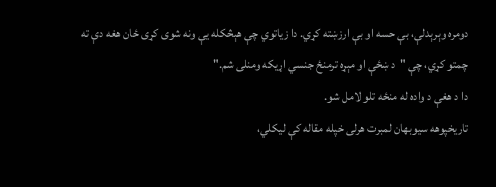دومره وېرېدلې، بې حسه او بې ارزښته کړي. دا زیاتوي چې هېڅکله یې ونه شوی کړی ځان هغه دې ته چمتو کړي، چې "د ښځې او مېړه ترمنځ جنسي اړیکه ومنلی شم."
دا د هغې د واده له منځه تلو لامل شو.
تاریخپوهه سیوبهان لمبرت هرلی خپله مقاله کې لیکلي،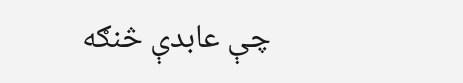چې عابدې څنګه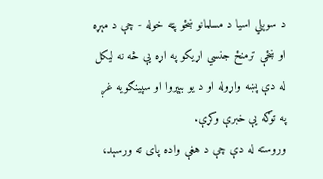د سوېلي اسیا د مسلمانو ښځو پټه خوله - چې د مېړه او ښځې ترمنځ جنسي اړیکو په اړه یې څه نه لیکل له دې پښه واړوله او د یو بېپروا او سپینګویه غږ په توګه یې خبرې وکړې.
وروسته له دې چې د هغې واده پای ته ورسېد،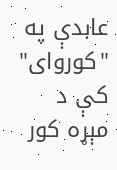عابدې په "کوروای" کې د مېړه کور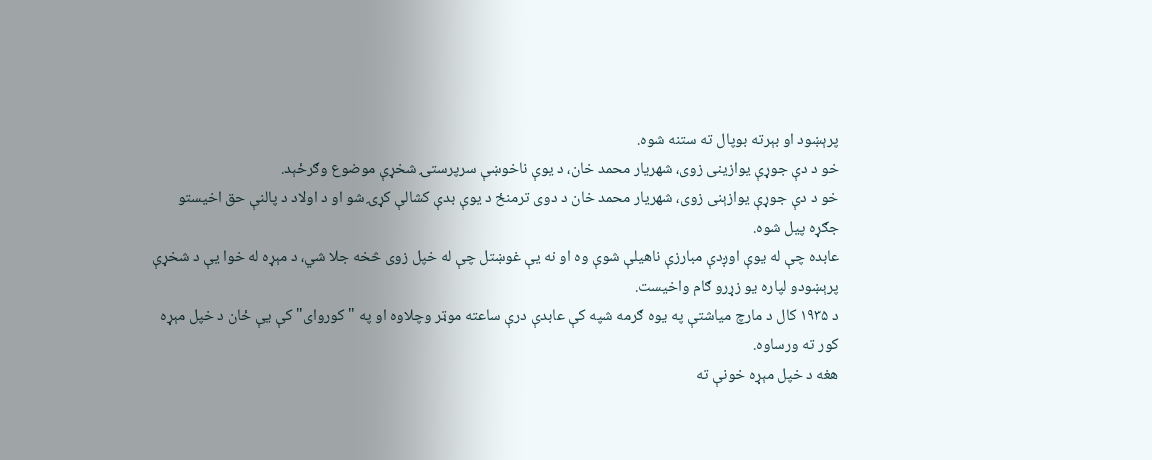پرېښود او بېرته بوپال ته ستنه شوه.
خو د دې جوړې یوازینی زوی، شهریار محمد خان، د یوې ناخوښې سرپرستۍ شخړې موضوع وګرځېد.
خو د دې جوړې یوازېنی زوی، شهریار محمد خان د دوی ترمنځ د یوې بدې کشالې کړۍ شو او د اولاد د پالنې حق اخیستو جګړه پیل شوه.
عابده چې له یوې اوږدې مبارزې ناهیلې شوې وه او نه یې غوښتل چې له خپل زوی څخه جلا شي، د مېړه له خوا یې د شخړې پرېښودو لپاره یو زړرو ګام واخیست.
د ۱۹۳۵ کال د مارچ میاشتې په یوه ګرمه شپه کې عابدې درې ساعته موټر وچلاوه او په "کوروای" کې یې ځان د خپل مېړه کور ته ورساوه.
هغه د خپل مېړه خونې ته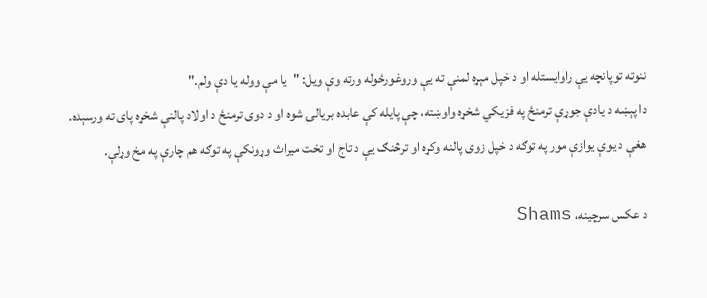ننوته توپانچه یې راوایستله او د خپل مېړه لمنې ته یې وروغورځوله ورته وې ویل: "یا مې ووله یا دې ولم."
دا پېښه د یادې جوړې ترمنځ په فزیکي شخړه واوښته، چې پایله کې عابده بریالۍ شوه او د دوی ترمنځ د اولاد پالنې شخړه پای ته ورسېده.
هغې د یوې یوازې مور په توګه د خپل زوی پالنه وکړه او ترڅنګ یې د تاج او تخت میراث وړونکې په توګه هم چارې په مخ وړلې.

د عکس سرچینه، Shams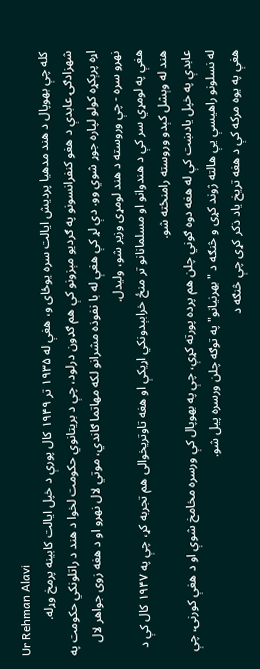Ur Rehman Alavi
کله چې بهوپال د هند مدهیا پردیش ایالت سره یوځای و، هغې له ۱۹۳۵ تر ۱۹۴۹ کال پورې د خپل ایالت کابینه پرمخ وړله.
شهزادګۍ عابدې د هغو کنفرانسونو په ګرديو مېزونو کې هم ګډون درلود، چې د بریتانوي حکومت لخوا د هند د راتلونکي حکومت په اړه پرېکړه کولو لپاره جوړ شوي وو. دې لړ کې هغې له با نفوذه مشرانو لکه مهاتما ګاندي، موتي لال نهرو او د هغه زوی جواهر لال نهرو سره - چې وروسته د هند لومړی وزیر شو، ولیدل.
هغې په لومړي سر کې د هندوانو او مسلمانانو تر منځ خرابېدونکي اړیکې او هغه تاوتریخوالی هم تجربه کړ، چې په ۱۹۴۷ کال کې د هند له وېشل کېدو وروسته رامنځته شو.
عابدې په خپل یادښت کې له هغه دوه ګوني چلن هم پرده پورته کړې، چې په بهوپال کې ورسره مخامخ شوې او د هغې کورنۍ، چې له نسلونو راهیسې یې هالته ژوند کړی و څنګه د "بهرنیانو" په توګه چلن ورسره پیل شو.
هغې په یوه مرکه کې د هغه تریخ یاد ذکر کړی چې څنګه د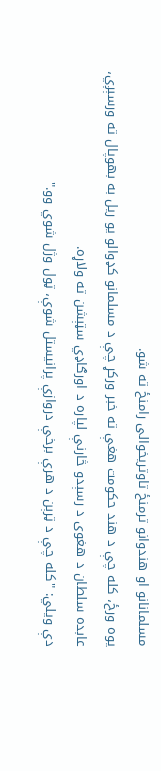مسلمانانو او هندوانو ترمنځ تاوتریخوالی رامنځ ته شو.
یوه ورځ، کله چې د هند حکومت هغې ته خبر ورکړ چې د مسلمانو کډوالو یو ریل به بهوپال ته ورسېږي، عابده سلطان د هغوی د رسېدو څارنې لپاره د اورګاډي سټېشن ته ولاړه.
دې ویلي: "کله چې د ټرېن د هرې برخې دروازې پرانیستل شوې، ټول وژل شوي وو."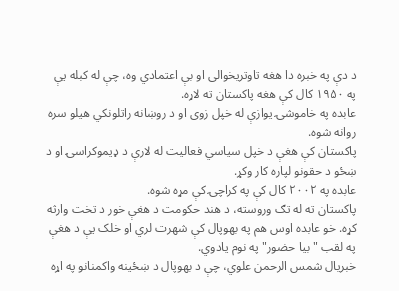د دې په خبره دا هغه تاوتريخوالی او بې اعتمادي وه، چې له کبله یې په ۱۹۵۰ کال کې هغه پاکستان ته لاړه.
عابده په خاموشۍ یوازې له خپل زوی او د روښانه راتلونکي هیلو سره روانه شوه.
پاکستان کې هغې د خپل سیاسي فعالیت له لارې د ډیموکراسۍ او د ښځو د حقونو لپاره کار وکړ.
عابده په ۲۰۰۲ کال کې په کراچۍ کې مړه شوه.
پاکستان ته له تګ وروسته، د هند حکومت د هغې خور د تخت وارثه کړه. خو عابده اوس هم په بهوپال کې شهرت لري او خلک یې د هغې په لقب "بیا حضور" په نوم یادوي.
خبریال شمس الرحمن علوي، چې د بهوپال د ښځینه واکمنانو په اړه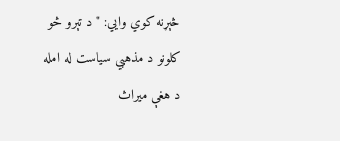څېړنه کوي وايي: "د تېرو څو کلونو د مذهبي سیاست له امله د هغې میراث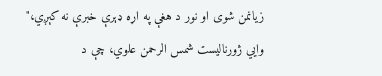زیانمن شوی او نور د هغې په اړه ډېرې خبرې نه کېږي،" وايي ژورنالیست شمس الرحمن علوي، چې د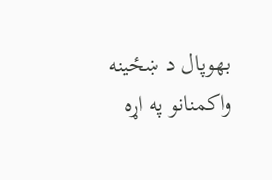بهوپال د ښځینه واکمنانو په اړه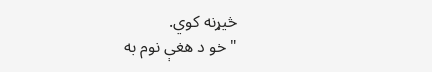څیړنه کوي.
"خو د هغې نوم به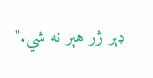ډېر ژر هېر نه شي."